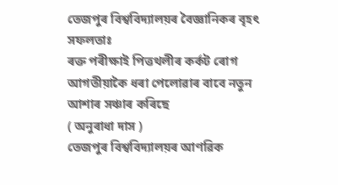তেজপুৰ বিশ্ববিদ্যালয়ৰ বৈজ্ঞানিকৰ বৃহৎ সফলতাঃ
ৰক্ত পৰীক্ষাই পিত্তথলীৰ কৰ্কট ৰোগ আগতীয়াকৈ ধৰা পেলোৱাৰ বাবে নতুন আশাৰ সঞ্চাৰ কৰিছে
( অনুৰাধা দাস )
তেজপুৰ বিশ্ববিদ্যালয়ৰ আণৱিক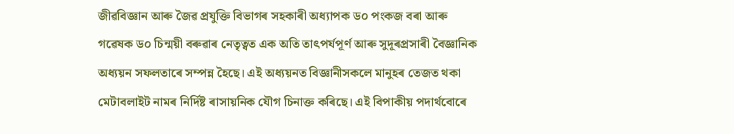জীৱবিজ্ঞান আৰু জৈৱ প্ৰযুক্তি বিভাগৰ সহকাৰী অধ্যাপক ড০ পংকজ বৰা আৰু গৱেষক ড০ চিন্ময়ী বৰুৱাৰ নেতৃত্বত এক অতি তাৎপৰ্যপূৰ্ণ আৰু সুদূৰপ্ৰসাৰী বৈজ্ঞানিক অধ্যয়ন সফলতাৰে সম্পন্ন হৈছে। এই অধ্যয়নত বিজ্ঞানীসকলে মানুহৰ তেজত থকা মেটাবলাইট নামৰ নিৰ্দিষ্ট ৰাসায়নিক যৌগ চিনাক্ত কৰিছে। এই বিপাকীয় পদাৰ্থবোৰে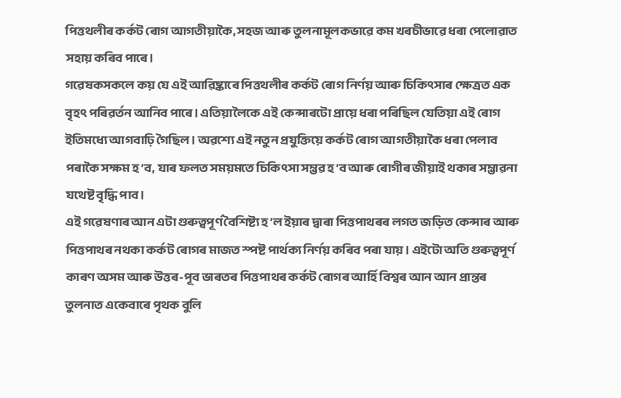পিত্তথলীৰ কৰ্কট ৰোগ আগতীয়াকৈ, সহজ আৰু তুলনামূলকভাৱে কম খৰচীভাৱে ধৰা পেলোৱাত সহায় কৰিব পাৰে।
গৱেষকসকলে কয় যে এই আৱিষ্কাৰে পিত্তথলীৰ কৰ্কট ৰোগ নিৰ্ণয় আৰু চিকিৎসাৰ ক্ষেত্ৰত এক বৃহৎ পৰিৱৰ্তন আনিব পাৰে। এতিয়ালৈকে এই কেন্সাৰটো প্ৰায়ে ধৰা পৰিছিল যেতিয়া এই ৰোগ ইতিমধ্যে আগবাঢ়ি গৈছিল। অৱশ্যে এই নতুন প্ৰযুক্তিয়ে কৰ্কট ৰোগ আগতীয়াকৈ ধৰা পেলাব পৰাকৈ সক্ষম হ’ব, যাৰ ফলত সময়মতে চিকিৎসা সম্ভৱ হ’ব আৰু ৰোগীৰ জীয়াই থকাৰ সম্ভাৱনা যথেষ্ট বৃদ্ধি পাব।
এই গৱেষণাৰ আন এটা গুৰুত্বপূৰ্ণ বৈশিষ্ট্য হ’ল ইয়াৰ দ্বাৰা পিত্তপাথৰৰ লগত জড়িত কেন্সাৰ আৰু পিত্তপাথৰ নথকা কৰ্কট ৰোগৰ মাজত স্পষ্ট পাৰ্থক্য নিৰ্ণয় কৰিব পৰা যায়। এইটো অতি গুৰুত্বপূৰ্ণ কাৰণ অসম আৰু উত্তৰ-পূব ভাৰতৰ পিত্তপাথৰ কৰ্কট ৰোগৰ আৰ্হি বিশ্বৰ আন আন প্ৰান্তৰ তুলনাত একেবাৰে পৃথক বুলি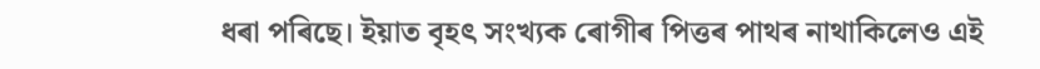ধৰা পৰিছে। ইয়াত বৃহৎ সংখ্যক ৰোগীৰ পিত্তৰ পাথৰ নাথাকিলেও এই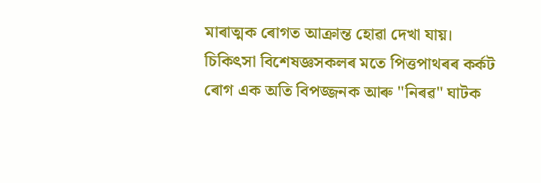মাৰাত্মক ৰোগত আক্ৰান্ত হোৱা দেখা যায়।
চিকিৎসা বিশেষজ্ঞসকলৰ মতে পিত্তপাথৰৰ কৰ্কট ৰোগ এক অতি বিপজ্জনক আৰু "নিৰৱ" ঘাটক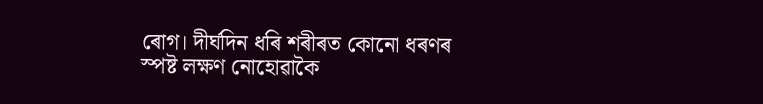ৰোগ। দীৰ্ঘদিন ধৰি শৰীৰত কোনো ধৰণৰ স্পষ্ট লক্ষণ নোহোৱাকৈ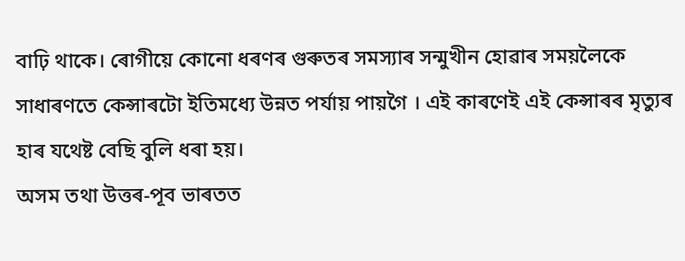বাঢ়ি থাকে। ৰোগীয়ে কোনো ধৰণৰ গুৰুতৰ সমস্যাৰ সন্মুখীন হোৱাৰ সময়লৈকে সাধাৰণতে কেন্সাৰটো ইতিমধ্যে উন্নত পৰ্যায় পায়গৈ । এই কাৰণেই এই কেন্সাৰৰ মৃত্যুৰ হাৰ যথেষ্ট বেছি বুলি ধৰা হয়।
অসম তথা উত্তৰ-পূব ভাৰতত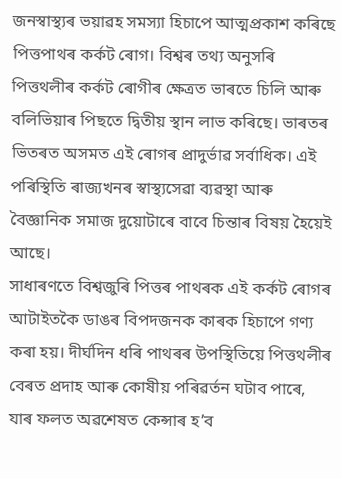জনস্বাস্থ্যৰ ভয়াৱহ সমস্যা হিচাপে আত্মপ্ৰকাশ কৰিছে পিত্তপাথৰ কৰ্কট ৰোগ। বিশ্বৰ তথ্য অনুসৰি পিত্তথলীৰ কৰ্কট ৰোগীৰ ক্ষেত্ৰত ভাৰতে চিলি আৰু বলিভিয়াৰ পিছতে দ্বিতীয় স্থান লাভ কৰিছে। ভাৰতৰ ভিতৰত অসমত এই ৰোগৰ প্ৰাদুৰ্ভাৱ সৰ্বাধিক। এই পৰিস্থিতি ৰাজ্যখনৰ স্বাস্থ্যসেৱা ব্যৱস্থা আৰু বৈজ্ঞানিক সমাজ দুয়োটাৰে বাবে চিন্তাৰ বিষয় হৈয়েই আছে।
সাধাৰণতে বিশ্বজুৰি পিত্তৰ পাথৰক এই কৰ্কট ৰোগৰ আটাইতকৈ ডাঙৰ বিপদজনক কাৰক হিচাপে গণ্য কৰা হয়। দীৰ্ঘদিন ধৰি পাথৰৰ উপস্থিতিয়ে পিত্তথলীৰ বেৰত প্ৰদাহ আৰু কোষীয় পৰিৱৰ্তন ঘটাব পাৰে, যাৰ ফলত অৱশেষত কেন্সাৰ হ’ব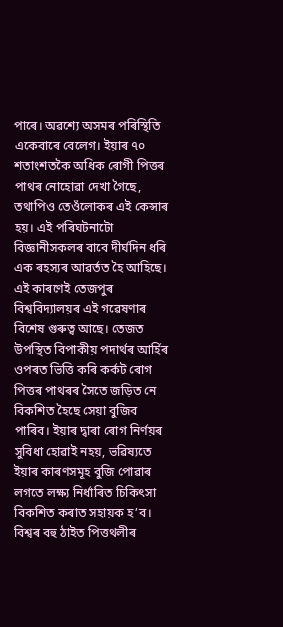পাৰে। অৱশ্যে অসমৰ পৰিস্থিতি একেবাৰে বেলেগ। ইয়াৰ ৭০ শতাংশতকৈ অধিক ৰোগী পিত্তৰ পাথৰ নোহোৱা দেখা গৈছে, তথাপিও তেওঁলোকৰ এই কেন্সাৰ হয়। এই পৰিঘটনাটো বিজ্ঞানীসকলৰ বাবে দীৰ্ঘদিন ধৰি এক ৰহস্যৰ আৱৰ্তত হৈ আহিছে।
এই কাৰণেই তেজপুৰ বিশ্ববিদ্যালয়ৰ এই গৱেষণাৰ বিশেষ গুৰুত্ব আছে। তেজত উপস্থিত বিপাকীয় পদাৰ্থৰ আৰ্হিৰ ওপৰত ভিত্তি কৰি কৰ্কট ৰোগ পিত্তৰ পাথৰৰ সৈতে জড়িত নে বিকশিত হৈছে সেয়া বুজিব পাৰিব। ইয়াৰ দ্বাৰা ৰোগ নিৰ্ণয়ৰ সুবিধা হোৱাই নহয়, ভৱিষ্যতে ইয়াৰ কাৰণসমূহ বুজি পোৱাৰ লগতে লক্ষ্য নিৰ্ধাৰিত চিকিৎসা বিকশিত কৰাত সহায়ক হ’ব।
বিশ্বৰ বহু ঠাইত পিত্তথলীৰ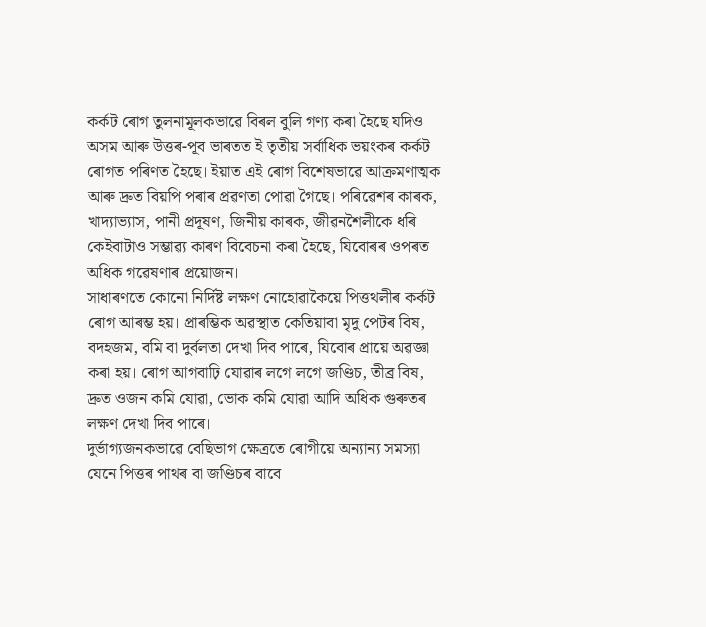কৰ্কট ৰোগ তুলনামূলকভাৱে বিৰল বুলি গণ্য কৰা হৈছে যদিও অসম আৰু উত্তৰ-পূব ভাৰতত ই তৃতীয় সৰ্বাধিক ভয়ংকৰ কৰ্কট ৰোগত পৰিণত হৈছে। ইয়াত এই ৰোগ বিশেষভাৱে আক্ৰমণাত্মক আৰু দ্ৰুত বিয়পি পৰাৰ প্ৰৱণতা পোৱা গৈছে। পৰিৱেশৰ কাৰক, খাদ্যাভ্যাস, পানী প্ৰদূষণ, জিনীয় কাৰক, জীৱনশৈলীকে ধৰি কেইবাটাও সম্ভাৱ্য কাৰণ বিবেচনা কৰা হৈছে, যিবোৰৰ ওপৰত অধিক গৱেষণাৰ প্ৰয়োজন।
সাধাৰণতে কোনো নিৰ্দিষ্ট লক্ষণ নোহোৱাকৈয়ে পিত্তথলীৰ কৰ্কট ৰোগ আৰম্ভ হয়। প্ৰাৰম্ভিক অৱস্থাত কেতিয়াবা মৃদু পেটৰ বিষ, বদহজম, বমি বা দুৰ্বলতা দেখা দিব পাৰে, যিবোৰ প্ৰায়ে অৱজ্ঞা কৰা হয়। ৰোগ আগবাঢ়ি যোৱাৰ লগে লগে জণ্ডিচ, তীব্ৰ বিষ, দ্ৰুত ওজন কমি যোৱা, ভোক কমি যোৱা আদি অধিক গুৰুতৰ লক্ষণ দেখা দিব পাৰে।
দুৰ্ভাগ্যজনকভাৱে বেছিভাগ ক্ষেত্ৰতে ৰোগীয়ে অন্যান্য সমস্যা যেনে পিত্তৰ পাথৰ বা জণ্ডিচৰ বাবে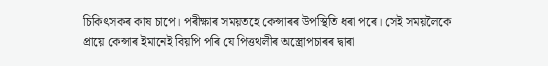চিকিৎসকৰ কাষ চাপে। পৰীক্ষাৰ সময়তহে কেন্সাৰৰ উপস্থিতি ধৰা পৰে। সেই সময়লৈকে প্ৰায়ে কেন্সাৰ ইমানেই বিয়পি পৰি যে পিত্তথলীৰ অস্ত্ৰোপচাৰৰ দ্বাৰা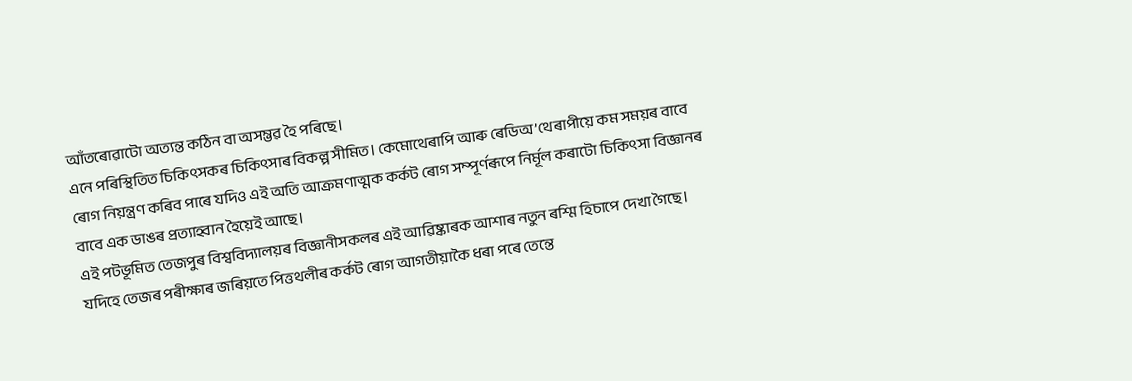আঁতৰোৱাটো অত্যন্ত কঠিন বা অসম্ভৱ হৈ পৰিছে।
এনে পৰিস্থিতিত চিকিৎসকৰ চিকিৎসাৰ বিকল্প সীমিত। কেমোথেৰাপি আৰু ৰেডিঅ’থেৰাপীয়ে কম সময়ৰ বাবে ৰোগ নিয়ন্ত্ৰণ কৰিব পাৰে যদিও এই অতি আক্ৰমণাত্মক কৰ্কট ৰোগ সম্পূৰ্ণৰূপে নিৰ্মূল কৰাটো চিকিৎসা বিজ্ঞানৰ বাবে এক ডাঙৰ প্ৰত্যাহ্বান হৈয়েই আছে।
এই পটভূমিত তেজপুৰ বিশ্ববিদ্যালয়ৰ বিজ্ঞানীসকলৰ এই আৱিষ্কাৰক আশাৰ নতুন ৰশ্মি হিচাপে দেখা গৈছে। যদিহে তেজৰ পৰীক্ষাৰ জৰিয়তে পিত্তথলীৰ কৰ্কট ৰোগ আগতীয়াকৈ ধৰা পৰে তেন্তে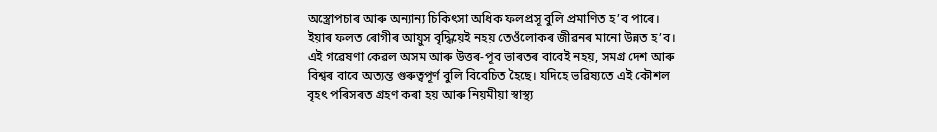অস্ত্ৰোপচাৰ আৰু অন্যান্য চিকিৎসা অধিক ফলপ্ৰসূ বুলি প্ৰমাণিত হ’ব পাৰে। ইয়াৰ ফলত ৰোগীৰ আয়ুস বৃদ্ধিয়েই নহয় তেওঁলোকৰ জীৱনৰ মানো উন্নত হ’ব।
এই গৱেষণা কেৱল অসম আৰু উত্তৰ-পূব ভাৰতৰ বাবেই নহয়, সমগ্ৰ দেশ আৰু বিশ্বৰ বাবে অত্যন্ত গুৰুত্বপূৰ্ণ বুলি বিবেচিত হৈছে। যদিহে ভৱিষ্যতে এই কৌশল বৃহৎ পৰিসৰত গ্ৰহণ কৰা হয় আৰু নিয়মীয়া স্বাস্থ্য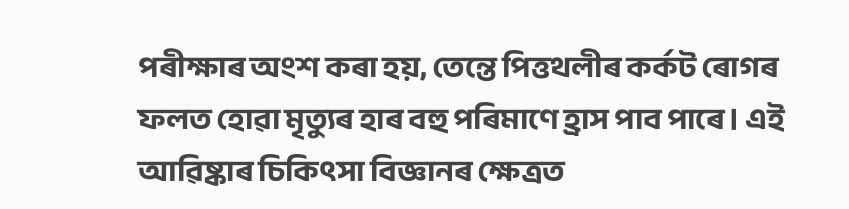পৰীক্ষাৰ অংশ কৰা হয়, তেন্তে পিত্তথলীৰ কৰ্কট ৰোগৰ ফলত হোৱা মৃত্যুৰ হাৰ বহু পৰিমাণে হ্ৰাস পাব পাৰে। এই আৱিষ্কাৰ চিকিৎসা বিজ্ঞানৰ ক্ষেত্ৰত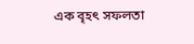এক বৃহৎ সফলতা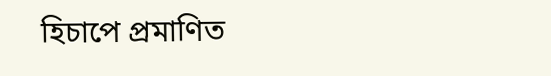হিচাপে প্ৰমাণিত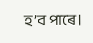হ’ব পাৰে।